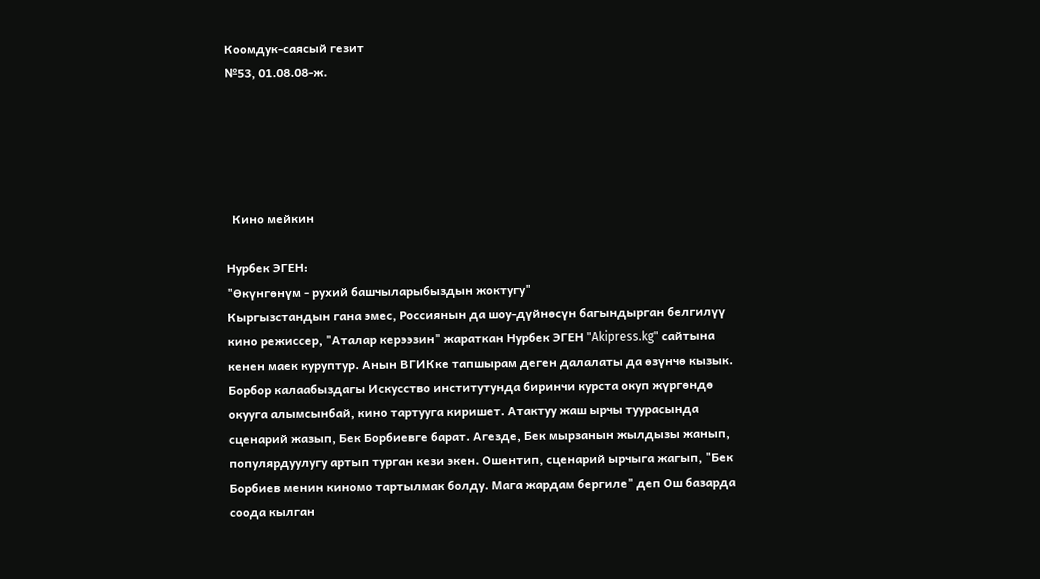Коомдук-саясый гезит
№53, 01.08.08-ж.





  Кино мейкин

Нурбек ЭГЕН:
"Өкүнгөнүм - рухий башчыларыбыздын жоктугу"
Кыргызстандын гана эмес, Россиянын да шоу-дүйнөсүн багындырган белгилүү кино режиссер, "Аталар керээзин" жараткан Нурбек ЭГЕН "Akipress.kg" cайтына кенен маек куруптур. Анын ВГИКке тапшырам деген далалаты да өзүнчө кызык. Борбор калаабыздагы Искусство институтунда биринчи курста окуп жүргөндө окууга алымсынбай, кино тартууга киришет. Атактуу жаш ырчы туурасында сценарий жазып, Бек Борбиевге барат. Агезде, Бек мырзанын жылдызы жанып, популярдуулугу артып турган кези экен. Ошентип, сценарий ырчыга жагып, "Бек Борбиев менин киномо тартылмак болду. Мага жардам бергиле" деп Ош базарда соода кылган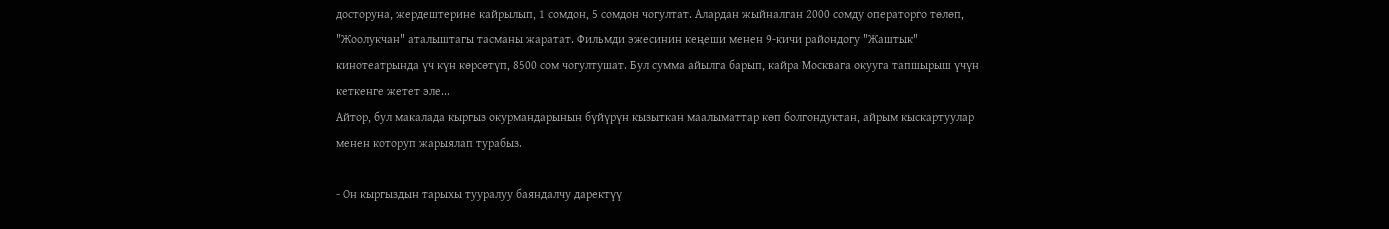досторуна, жердештерине кайрылып, 1 сомдон, 5 сомдон чогултат. Алардан жыйналган 2000 сомду операторго төлөп, "Жоолукчан" аталыштагы тасманы жаратат. Фильмди эжесинин кеңеши менен 9-кичи райондогу "Жаштык" кинотеатрында үч күн көрсөтүп, 8500 сом чогултушат. Бул сумма айылга барып, кайра Москвага окууга тапшырыш үчүн кеткенге жетет эле...
Айтор, бул макалада кыргыз окурмандарынын бүйүрүн кызыткан маалыматтар көп болгондуктан, айрым кыскартуулар менен которуп жарыялап турабыз.

- Он кыргыздын тарыхы тууралуу баяндалчу даректүү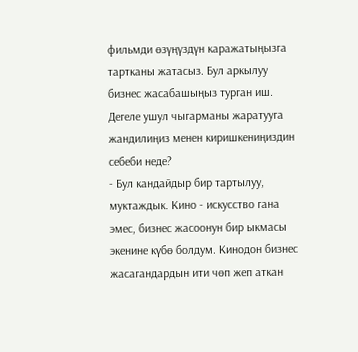фильмди өзүңүздүн каражатыңызга тартканы жатасыз. Бул аркылуу бизнес жасабашыңыз турган иш. Дегеле ушул чыгарманы жаратууга жандилиңиз менен киришкениңиздин себеби неде?
- Бул кандайдыр бир тартылуу, муктаждык. Кино - искусство гана эмес, бизнес жасоонун бир ыкмасы экенине күбө болдум. Кинодон бизнес жасагандардын ити чөп жеп аткан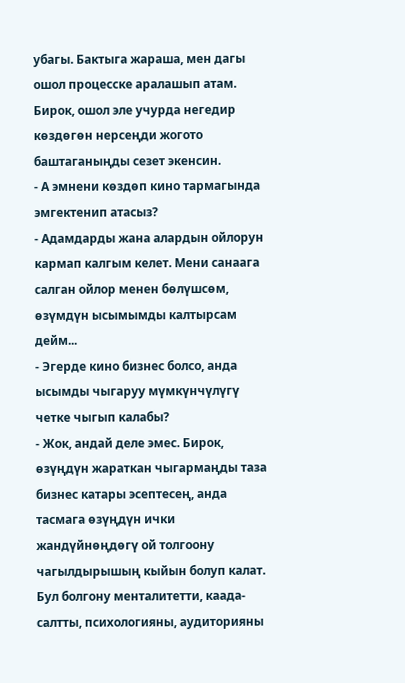убагы. Бактыга жараша, мен дагы ошол процесске аралашып атам. Бирок, ошол эле учурда негедир көздөгөн нерсеңди жогото баштаганыңды сезет экенсин.
- А эмнени көздөп кино тармагында эмгектенип атасыз?
- Адамдарды жана алардын ойлорун кармап калгым келет. Мени санаага салган ойлор менен бөлүшсөм, өзүмдүн ысымымды калтырсам дейм...
- Эгерде кино бизнес болсо, анда ысымды чыгаруу мүмкүнчүлүгү четке чыгып калабы?
- Жок, андай деле эмес. Бирок, өзүңдүн жараткан чыгармаңды таза бизнес катары эсептесең, анда тасмага өзүңдүн ички жандүйнөңдөгү ой толгоону чагылдырышың кыйын болуп калат. Бул болгону менталитетти, каада-салтты, психологияны, аудиторияны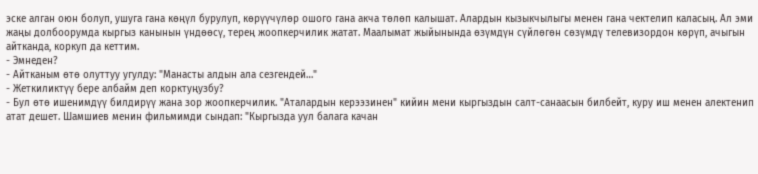эске алган оюн болуп, ушуга гана көңүл бурулуп, көрүүчүлөр ошого гана акча төлөп калышат. Алардын кызыкчылыгы менен гана чектелип каласың. Ал эми жаңы долбоорумда кыргыз канынын үндөөсү, терең жоопкерчилик жатат. Маалымат жыйынында өзүмдүн сүйлөгөн сөзүмдү телевизордон көрүп, ачыгын айтканда, коркуп да кеттим.
- Эмнеден?
- Айтканым өтө олуттуу угулду: "Манасты алдын ала сезгендей…"
- Жеткиликтүү бере албайм деп корктуңузбу?
- Бул өтө ишенимдүү билдирүү жана зор жоопкерчилик. "Аталардын керээзинен" кийин мени кыргыздын салт-санаасын билбейт, куру иш менен алектенип атат дешет. Шамшиев менин фильмимди сындап: "Кыргызда уул балага качан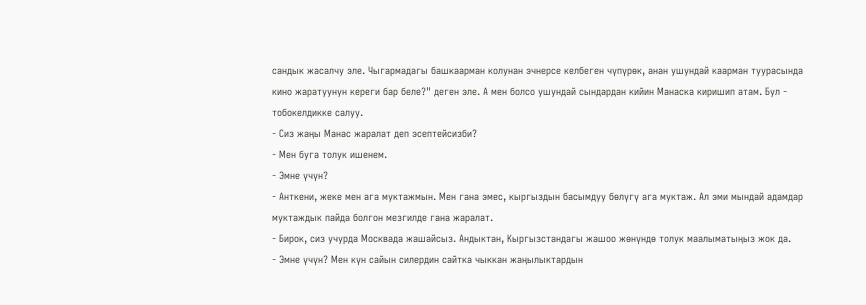сандык жасалчу эле. Чыгармадагы башкаарман колунан эчнерсе келбеген чүпүрөк, анан ушундай каарман туурасында кино жаратуунун кереги бар беле?" деген эле. А мен болсо ушундай сындардан кийин Манаска киришип атам. Бул - тобокелдикке салуу.
- Сиз жаңы Манас жаралат деп эсептейсизби?
- Мен буга толук ишенем.
- Эмне үчүн?
- Анткени, жеке мен ага муктажмын. Мен гана эмес, кыргыздын басымдуу бөлүгү ага муктаж. Ал эми мындай адамдар муктаждык пайда болгон мезгилде гана жаралат.
- Бирок, сиз учурда Москвада жашайсыз. Андыктан, Кыргызстандагы жашоо жөнүндө толук маалыматыңыз жок да.
- Эмне үчүн? Мен күн сайын силердин сайтка чыккан жаңылыктардын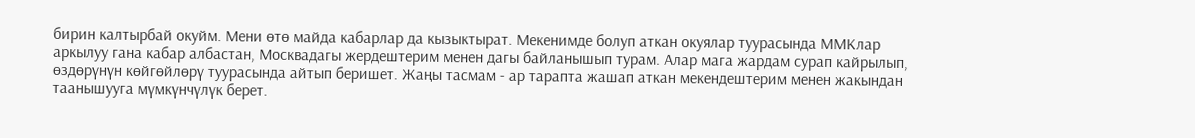бирин калтырбай окуйм. Мени өтө майда кабарлар да кызыктырат. Мекенимде болуп аткан окуялар туурасында ММКлар аркылуу гана кабар албастан, Москвадагы жердештерим менен дагы байланышып турам. Алар мага жардам сурап кайрылып, өздөрүнүн көйгөйлөрү туурасында айтып беришет. Жаңы тасмам - ар тарапта жашап аткан мекендештерим менен жакындан таанышууга мүмкүнчүлүк берет.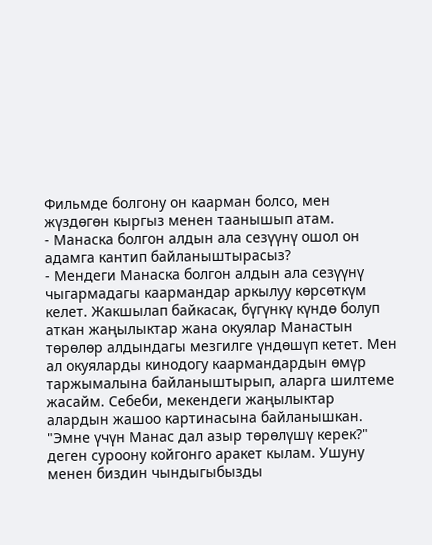Фильмде болгону он каарман болсо, мен жүздөгөн кыргыз менен таанышып атам.
- Манаска болгон алдын ала сезүүнү ошол он адамга кантип байланыштырасыз?
- Мендеги Манаска болгон алдын ала сезүүнү чыгармадагы каармандар аркылуу көрсөткүм келет. Жакшылап байкасак, бүгүнкү күндө болуп аткан жаңылыктар жана окуялар Манастын төрөлөр алдындагы мезгилге үндөшүп кетет. Мен ал окуяларды кинодогу каармандардын өмүр таржымалына байланыштырып, аларга шилтеме жасайм. Себеби, мекендеги жаңылыктар алардын жашоо картинасына байланышкан. "Эмне үчүн Манас дал азыр төрөлүшү керек?" деген суроону койгонго аракет кылам. Ушуну менен биздин чындыгыбызды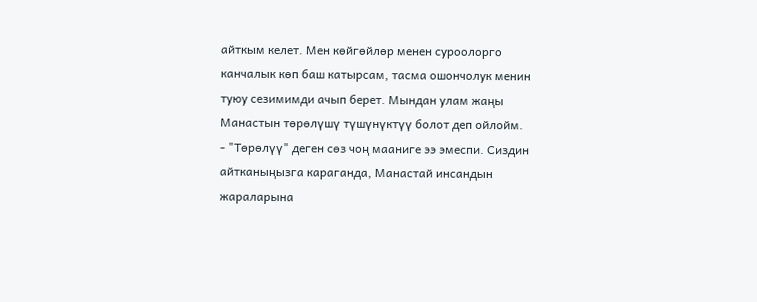айткым келет. Мен көйгөйлөр менен суроолорго канчалык көп баш катырсам, тасма ошончолук менин туюу сезимимди ачып берет. Мындан улам жаңы Манастын төрөлүшү түшүнүктүү болот деп ойлойм.
- "Төрөлүү" деген сөз чоң мааниге ээ эмеспи. Сиздин айтканыңызга караганда, Манастай инсандын жараларына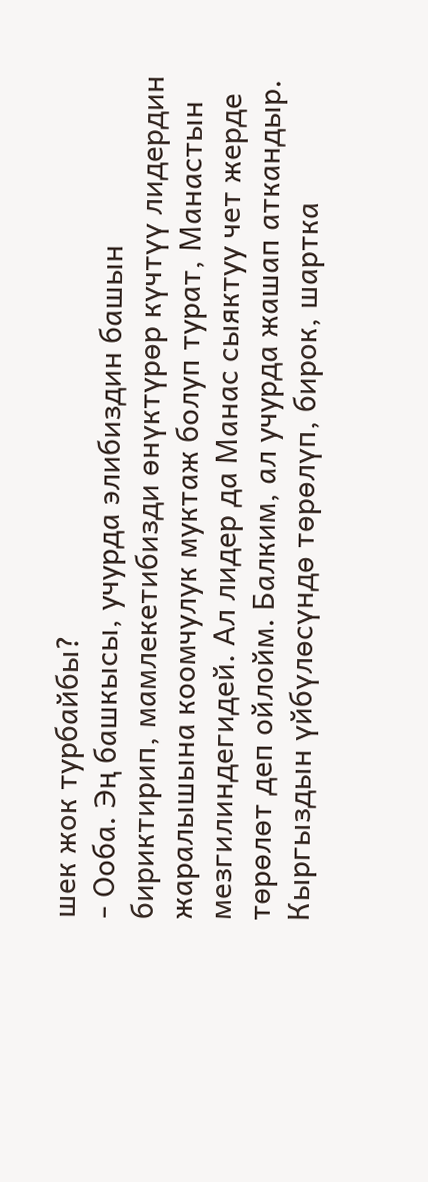шек жок турбайбы?
- Ооба. Эң башкысы, учурда элибиздин башын бириктирип, мамлекетибизди өнүктүрөр күчтүү лидердин жаралышына коомчулук муктаж болуп турат, Манастын мезгилиндегидей. Ал лидер да Манас сыяктуу чет жерде төрөлөт деп ойлойм. Балким, ал учурда жашап аткандыр. Кыргыздын үйбүлөсүндө төрөлүп, бирок, шартка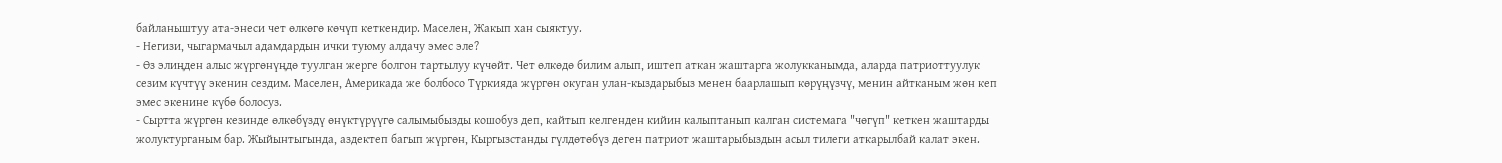байланыштуу ата-энеси чет өлкөгө көчүп кеткендир. Маселен, Жакып хан сыяктуу.
- Негизи, чыгармачыл адамдардын ички туюму алдачу эмес эле?
- Өз элиңден алыс жүргөнүңдө туулган жерге болгон тартылуу күчөйт. Чет өлкөдө билим алып, иштеп аткан жаштарга жолукканымда, аларда патриоттуулук сезим күчтүү экенин сездим. Маселен, Америкада же болбосо Түркияда жүргөн окуган улан-кыздарыбыз менен баарлашып көрүңүзчү, менин айтканым жөн кеп эмес экенине күбө болосуз.
- Сыртта жүргөн кезинде өлкөбүздү өнүктүрүүгө салымыбызды кошобуз деп, кайтып келгенден кийин калыптанып калган системага "чөгүп" кеткен жаштарды жолуктурганым бар. Жыйынтыгында, аздектеп багып жүргөн, Кыргызстанды гүлдөтөбүз деген патриот жаштарыбыздын асыл тилеги аткарылбай калат экен.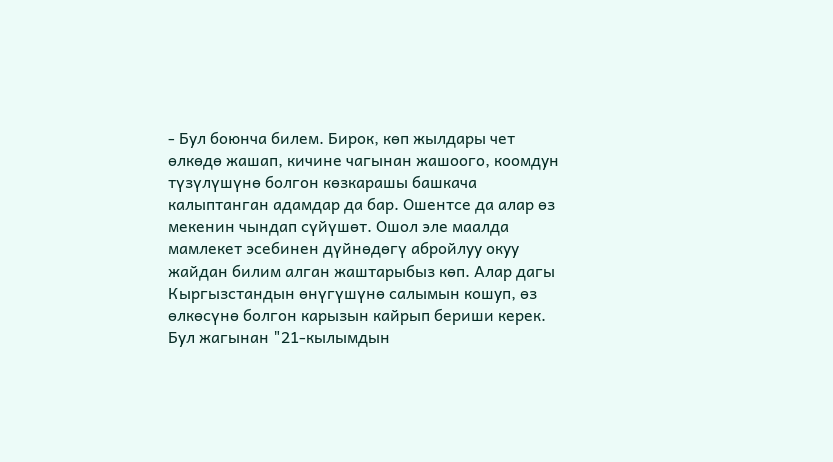- Бул боюнча билем. Бирок, көп жылдары чет өлкөдө жашап, кичине чагынан жашоого, коомдун түзүлүшүнө болгон көзкарашы башкача калыптанган адамдар да бар. Ошентсе да алар өз мекенин чындап сүйүшөт. Ошол эле маалда мамлекет эсебинен дүйнөдөгү абройлуу окуу жайдан билим алган жаштарыбыз көп. Алар дагы Кыргызстандын өнүгүшүнө салымын кошуп, өз өлкөсүнө болгон карызын кайрып бериши керек. Бул жагынан "21-кылымдын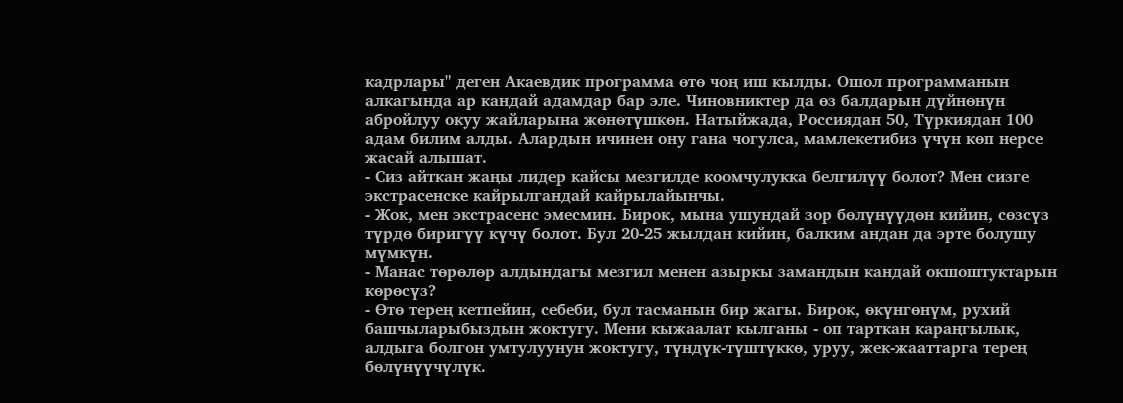кадрлары" деген Акаевдик программа өтө чоң иш кылды. Ошол программанын алкагында ар кандай адамдар бар эле. Чиновниктер да өз балдарын дүйнөнүн абройлуу окуу жайларына жөнөтүшкөн. Натыйжада, Россиядан 50, Түркиядан 100 адам билим алды. Алардын ичинен ону гана чогулса, мамлекетибиз үчүн көп нерсе жасай алышат.
- Сиз айткан жаңы лидер кайсы мезгилде коомчулукка белгилүү болот? Мен сизге экстрасенске кайрылгандай кайрылайынчы.
- Жок, мен экстрасенс эмесмин. Бирок, мына ушундай зор бөлүнүүдөн кийин, сөзсүз түрдө биригүү күчү болот. Бул 20-25 жылдан кийин, балким андан да эрте болушу мүмкүн.
- Манас төрөлөр алдындагы мезгил менен азыркы замандын кандай окшоштуктарын көрөсүз?
- Өтө терең кетпейин, себеби, бул тасманын бир жагы. Бирок, өкүнгөнүм, рухий башчыларыбыздын жоктугу. Мени кыжаалат кылганы - оп тарткан караңгылык, алдыга болгон умтулуунун жоктугу, түндүк-түштүккө, уруу, жек-жааттарга терең бөлүнүүчүлүк.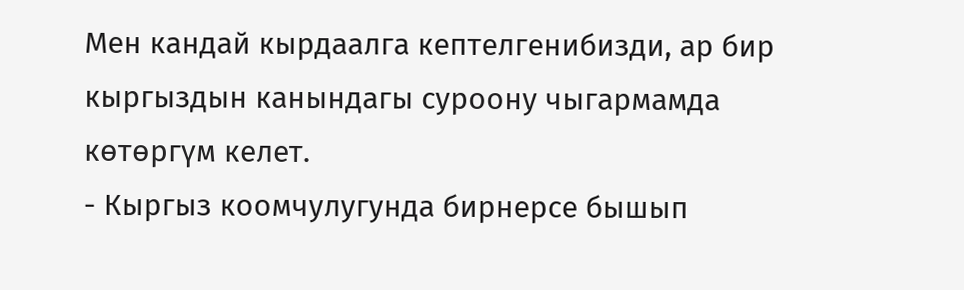Мен кандай кырдаалга кептелгенибизди, ар бир кыргыздын канындагы суроону чыгармамда көтөргүм келет.
- Кыргыз коомчулугунда бирнерсе бышып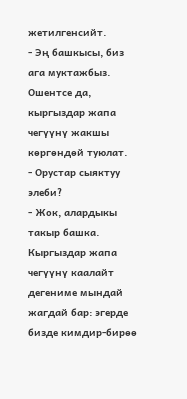жетилгенсийт.
- Эң башкысы, биз ага муктажбыз. Ошентсе да, кыргыздар жапа чегүүнү жакшы көргөндөй туюлат.
- Орустар сыяктуу элеби?
- Жок, алардыкы такыр башка. Кыргыздар жапа чегүүнү каалайт дегениме мындай жагдай бар: эгерде бизде кимдир-бирөө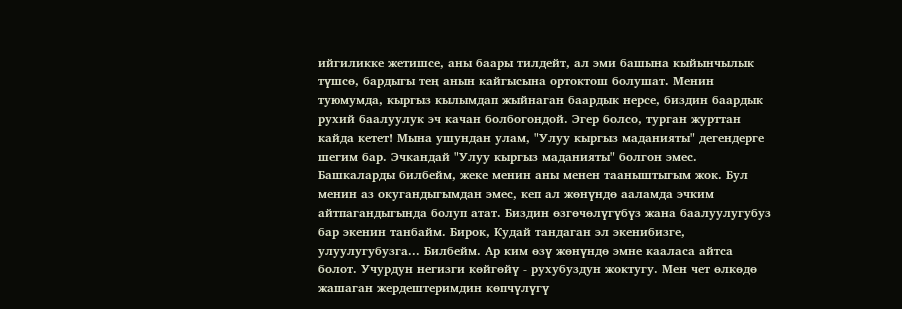ийгиликке жетишсе, аны баары тилдейт, ал эми башына кыйынчылык түшсө, бардыгы тең анын кайгысына ортоктош болушат. Менин туюмумда, кыргыз кылымдап жыйнаган баардык нерсе, биздин баардык рухий баалуулук эч качан болбогондой. Эгер болсо, турган журттан кайда кетет! Мына ушундан улам, "Улуу кыргыз маданияты" дегендерге шегим бар. Эчкандай "Улуу кыргыз маданияты" болгон эмес. Башкаларды билбейм, жеке менин аны менен тааныштыгым жок. Бул менин аз окугандыгымдан эмес, кеп ал жөнүндө ааламда эчким айтпагандыгында болуп атат. Биздин өзгөчөлүгүбүз жана баалуулугубуз бар экенин танбайм. Бирок, Кудай тандаган эл экенибизге, улуулугубузга... Билбейм. Ар ким өзү жөнүндө эмне кааласа айтса болот. Учурдун негизги көйгөйү - рухубуздун жоктугу. Мен чет өлкөдө жашаган жердештеримдин көпчүлүгү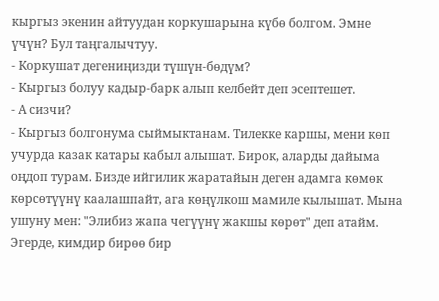кыргыз экенин айтуудан коркушарына күбө болгом. Эмне үчүн? Бул таңгалычтуу.
- Коркушат дегениңизди түшүн-бөдүм?
- Кыргыз болуу кадыр-барк алып келбейт деп эсептешет.
- А сизчи?
- Кыргыз болгонума сыймыктанам. Тилекке каршы, мени көп учурда казак катары кабыл алышат. Бирок, аларды дайыма оңдоп турам. Бизде ийгилик жаратайын деген адамга көмөк көрсөтүүнү каалашпайт, ага көңүлкош мамиле кылышат. Мына ушуну мен: "Элибиз жапа чегүүнү жакшы көрөт" деп атайм. Эгерде, кимдир бирөө бир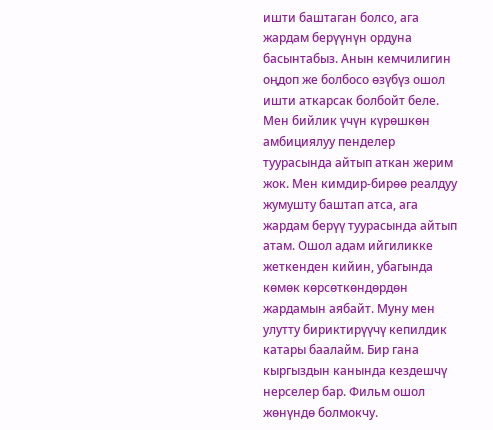ишти баштаган болсо, ага жардам берүүнүн ордуна басынтабыз. Анын кемчилигин оңдоп же болбосо өзүбүз ошол ишти аткарсак болбойт беле. Мен бийлик үчүн күрөшкөн амбициялуу пенделер туурасында айтып аткан жерим жок. Мен кимдир-бирөө реалдуу жумушту баштап атса, ага жардам берүү туурасында айтып атам. Ошол адам ийгиликке жеткенден кийин, убагында көмөк көрсөткөндөрдөн жардамын аябайт. Муну мен улутту бириктирүүчү кепилдик катары баалайм. Бир гана кыргыздын канында кездешчү нерселер бар. Фильм ошол жөнүндө болмокчу.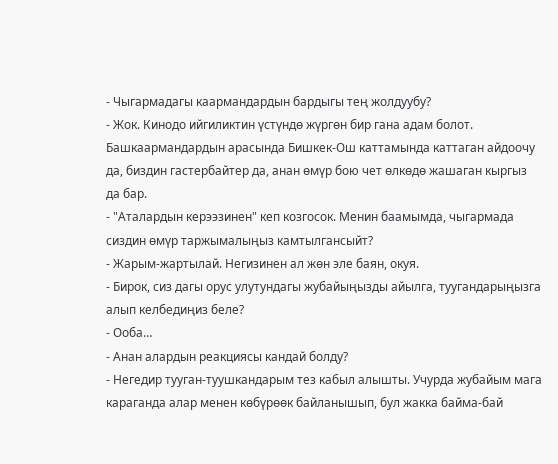- Чыгармадагы каармандардын бардыгы тең жолдуубу?
- Жок. Кинодо ийгиликтин үстүндө жүргөн бир гана адам болот. Башкаармандардын арасында Бишкек-Ош каттамында каттаган айдоочу да, биздин гастербайтер да, анан өмүр бою чет өлкөдө жашаган кыргыз да бар.
- "Аталардын керээзинен" кеп козгосок. Менин баамымда, чыгармада сиздин өмүр таржымалыңыз камтылгансыйт?
- Жарым-жартылай. Негизинен ал жөн эле баян, окуя.
- Бирок, сиз дагы орус улутундагы жубайыңызды айылга, туугандарыңызга алып келбедиңиз беле?
- Ооба…
- Анан алардын реакциясы кандай болду?
- Негедир тууган-туушкандарым тез кабыл алышты. Учурда жубайым мага караганда алар менен көбүрөөк байланышып, бул жакка байма-бай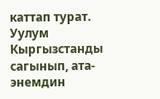каттап турат. Уулум Кыргызстанды сагынып, ата-энемдин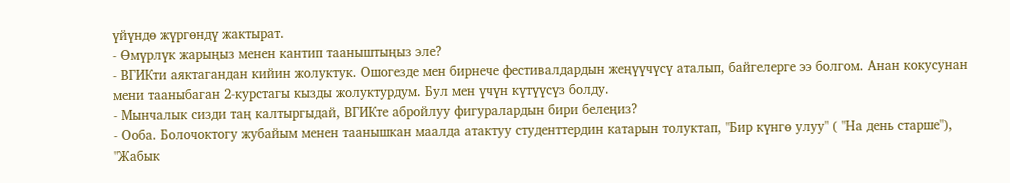үйүндө жүргөндү жактырат.
- Өмүрлүк жарыңыз менен кантип тааныштыңыз эле?
- ВГИКти аяктагандан кийин жолуктук. Ошогезде мен бирнече фестивалдардын жеңүүчүсү аталып, байгелерге ээ болгом. Анан кокусунан мени тааныбаган 2-курстагы кызды жолуктурдум. Бул мен үчүн күтүүсүз болду.
- Мынчалык сизди таң калтыргыдай, ВГИКте абройлуу фигуралардын бири белеңиз?
- Ооба. Болочоктогу жубайым менен таанышкан маалда атактуу студенттердин катарын толуктап, "Бир күнгө улуу" ( "На день старше"), "Жабык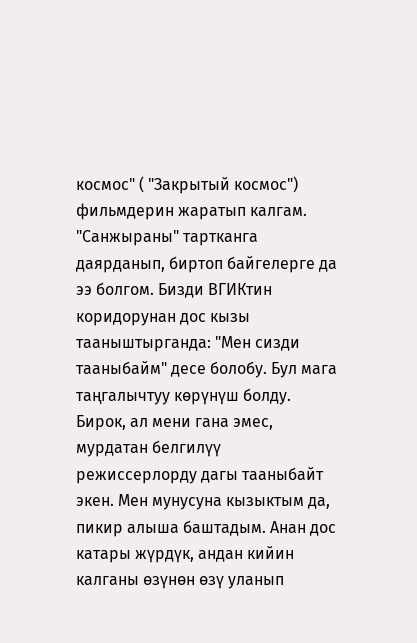космос" ( "Закрытый космос") фильмдерин жаратып калгам. "Санжыраны" тартканга даярданып, биртоп байгелерге да ээ болгом. Бизди ВГИКтин коридорунан дос кызы тааныштырганда: "Мен сизди тааныбайм" десе болобу. Бул мага таңгалычтуу көрүнүш болду. Бирок, ал мени гана эмес, мурдатан белгилүү режиссерлорду дагы тааныбайт экен. Мен мунусуна кызыктым да, пикир алыша баштадым. Анан дос катары жүрдүк, андан кийин калганы өзүнөн өзү уланып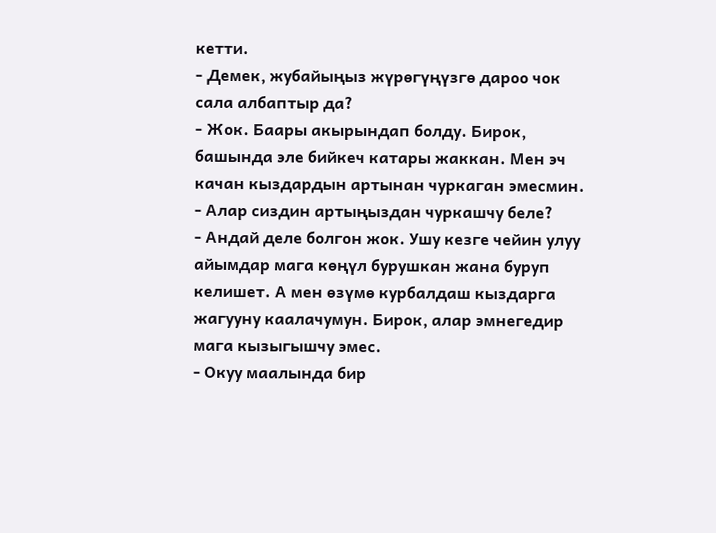кетти.
- Демек, жубайыңыз жүрөгүңүзгө дароо чок сала албаптыр да?
- Жок. Баары акырындап болду. Бирок, башында эле бийкеч катары жаккан. Мен эч качан кыздардын артынан чуркаган эмесмин.
- Алар сиздин артыңыздан чуркашчу беле?
- Андай деле болгон жок. Ушу кезге чейин улуу айымдар мага көңүл бурушкан жана буруп келишет. А мен өзүмө курбалдаш кыздарга жагууну каалачумун. Бирок, алар эмнегедир мага кызыгышчу эмес.
- Окуу маалында бир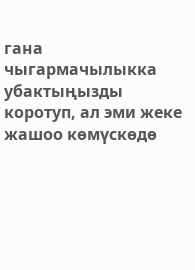гана чыгармачылыкка убактыңызды коротуп, ал эми жеке жашоо көмүскөдө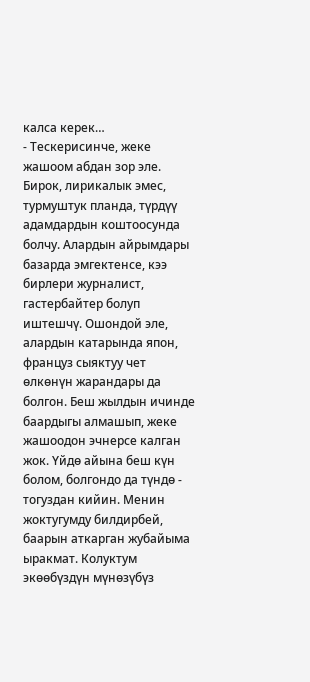калса керек…
- Тескерисинче, жеке жашоом абдан зор эле. Бирок, лирикалык эмес, турмуштук планда, түрдүү адамдардын коштоосунда болчу. Алардын айрымдары базарда эмгектенсе, кээ бирлери журналист, гастербайтер болуп иштешчү. Ошондой эле, алардын катарында япон, француз сыяктуу чет өлкөнүн жарандары да болгон. Беш жылдын ичинде баардыгы алмашып, жеке жашоодон эчнерсе калган жок. Үйдө айына беш күн болом, болгондо да түндө - тогуздан кийин. Менин жоктугумду билдирбей, баарын аткарган жубайыма ыракмат. Колуктум экөөбүздүн мүнөзүбүз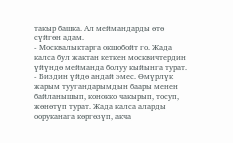такыр башка. Ал меймандарды өтө сүйгөн адам.
- Москвалыктарга окшобойт го. Жада калса бул жактан кеткен москвичтердин үйүндө мейманда болуу кыйынга турат.
- Биздин үйдө андай эмес. Өмүрлүк жарым туугандарымдын баары менен байланышып, конокко чакырып, тосуп, жөнөтүп турат. Жада калса аларды ооруканага көргөзүп, акча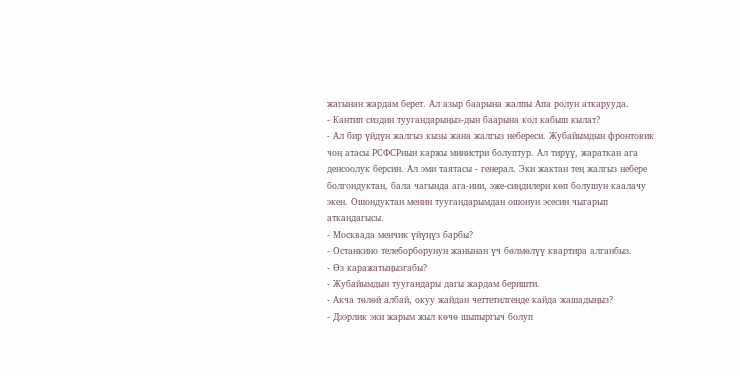жагынан жардам берет. Ал азыр баарына жалпы Апа ролун аткарууда.
- Кантип сиздин туугандарыңыз-дын баарына кол кабыш кылат?
- Ал бир үйдүн жалгыз кызы жана жалгыз небереси. Жубайымдын фронтовик чоң атасы РСФСРнын каржы министри болуптур. Ал тирүү, жараткан ага денсоолук берсин. Ал эми таятасы - генерал. Эки жактан тең жалгыз небере болгондуктан, бала чагында ага-ини, эже-сиңдилери көп болушун каалачу экен. Ошондуктан менин туугандарымдан ошонун эсесин чыгарып аткандагысы.
- Москвада менчик үйүңүз барбы?
- Останкино телеборборунун жанынан үч бөлмөлүү квартира алганбыз.
- Өз каражатыңызгабы?
- Жубайымдын туугандары дагы жардам беришти.
- Акча төлөй албай, окуу жайдан четтетилгенде кайда жашадыңыз?
- Дээрлик эки жарым жыл көчө шыпыргыч болуп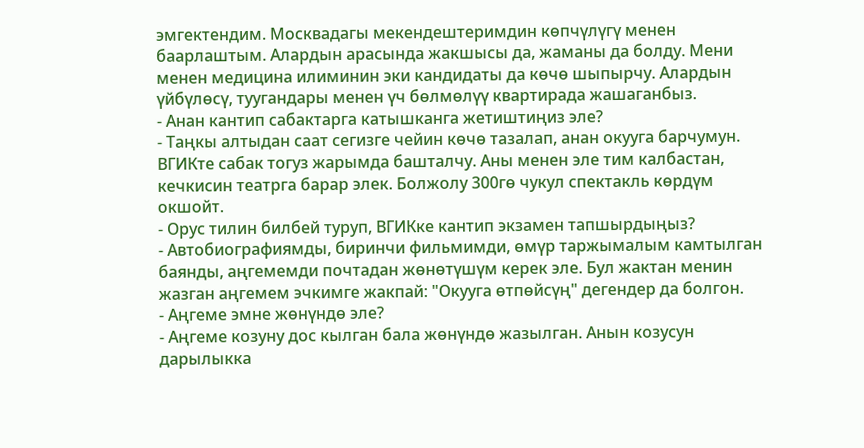эмгектендим. Москвадагы мекендештеримдин көпчүлүгү менен баарлаштым. Алардын арасында жакшысы да, жаманы да болду. Мени менен медицина илиминин эки кандидаты да көчө шыпырчу. Алардын үйбүлөсү, туугандары менен үч бөлмөлүү квартирада жашаганбыз.
- Анан кантип сабактарга катышканга жетиштиңиз эле?
- Таңкы алтыдан саат сегизге чейин көчө тазалап, анан окууга барчумун. ВГИКте сабак тогуз жарымда башталчу. Аны менен эле тим калбастан, кечкисин театрга барар элек. Болжолу 300гө чукул спектакль көрдүм окшойт.
- Орус тилин билбей туруп, ВГИКке кантип экзамен тапшырдыңыз?
- Автобиографиямды, биринчи фильмимди, өмүр таржымалым камтылган баянды, аңгемемди почтадан жөнөтүшүм керек эле. Бул жактан менин жазган аңгемем эчкимге жакпай: "Окууга өтпөйсүң" дегендер да болгон.
- Аңгеме эмне жөнүндө эле?
- Аңгеме козуну дос кылган бала жөнүндө жазылган. Анын козусун дарылыкка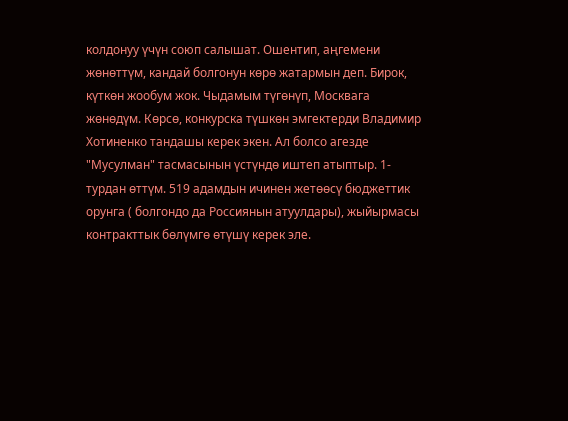колдонуу үчүн союп салышат. Ошентип, аңгемени жөнөттүм, кандай болгонун көрө жатармын деп. Бирок, күткөн жообум жок. Чыдамым түгөнүп, Москвага жөнөдүм. Көрсө, конкурска түшкөн эмгектерди Владимир Хотиненко тандашы керек экен. Ал болсо агезде "Мусулман" тасмасынын үстүндө иштеп атыптыр. 1-турдан өттүм. 519 адамдын ичинен жетөөсү бюджеттик орунга ( болгондо да Россиянын атуулдары), жыйырмасы контракттык бөлүмгө өтүшү керек эле.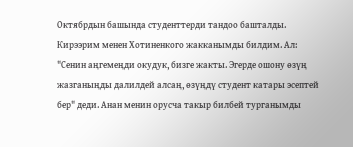Октябрдын башында студенттерди тандоо башталды. Кирээрим менен Хотиненкого жакканымды билдим. Ал: "Сенин аңгемеңди окудук, бизге жакты. Эгерде ошону өзүң жазганыңды далилдей алсаң, өзүңдү студент катары эсептей бер" деди. Анан менин орусча такыр билбей турганымды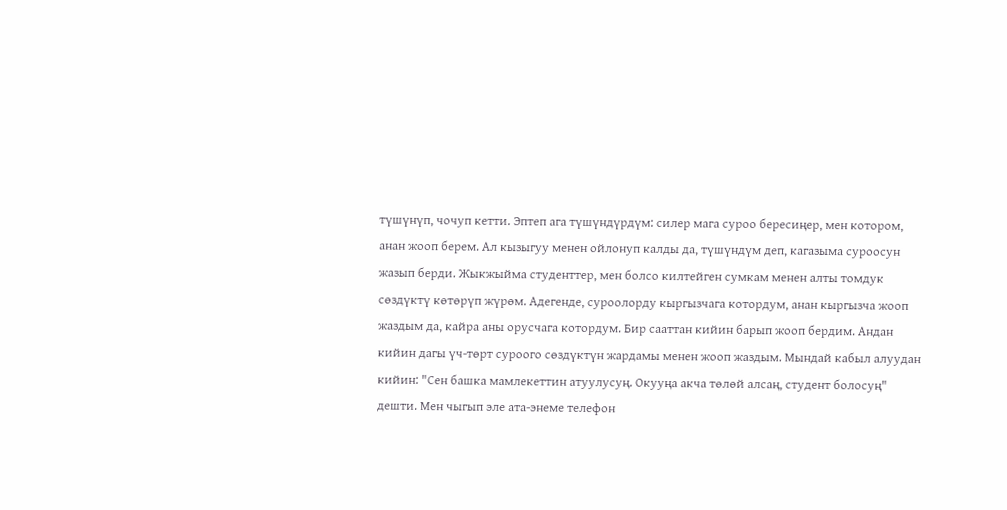түшүнүп, чочуп кетти. Эптеп ага түшүндүрдүм: силер мага суроо бересиңер, мен котором, анан жооп берем. Ал кызыгуу менен ойлонуп калды да, түшүндүм деп, кагазыма суроосун жазып берди. Жыкжыйма студенттер, мен болсо килтейген сумкам менен алты томдук сөздүктү көтөрүп жүрөм. Адегенде, суроолорду кыргызчага котордум, анан кыргызча жооп жаздым да, кайра аны орусчага котордум. Бир сааттан кийин барып жооп бердим. Андан кийин дагы үч-төрт суроого сөздүктүн жардамы менен жооп жаздым. Мындай кабыл алуудан кийин: "Сен башка мамлекеттин атуулусуң. Окууңа акча төлөй алсаң, студент болосуң" дешти. Мен чыгып эле ата-энеме телефон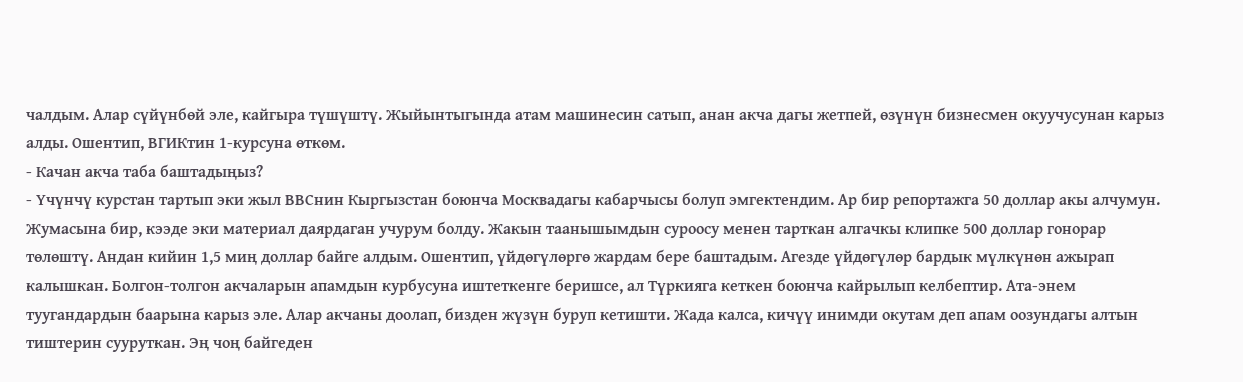чалдым. Алар сүйүнбөй эле, кайгыра түшүштү. Жыйынтыгында атам машинесин сатып, анан акча дагы жетпей, өзүнүн бизнесмен окуучусунан карыз алды. Ошентип, ВГИКтин 1-курсуна өткөм.
- Качан акча таба баштадыңыз?
- Үчүнчү курстан тартып эки жыл ВВСнин Кыргызстан боюнча Москвадагы кабарчысы болуп эмгектендим. Ар бир репортажга 50 доллар акы алчумун. Жумасына бир, кээде эки материал даярдаган учурум болду. Жакын таанышымдын суроосу менен тарткан алгачкы клипке 500 доллар гонорар төлөштү. Андан кийин 1,5 миң доллар байге алдым. Ошентип, үйдөгүлөргө жардам бере баштадым. Агезде үйдөгүлөр бардык мүлкүнөн ажырап калышкан. Болгон-толгон акчаларын апамдын курбусуна иштеткенге беришсе, ал Түркияга кеткен боюнча кайрылып келбептир. Ата-энем туугандардын баарына карыз эле. Алар акчаны доолап, бизден жүзүн буруп кетишти. Жада калса, кичүү инимди окутам деп апам оозундагы алтын тиштерин сууруткан. Эң чоң байгеден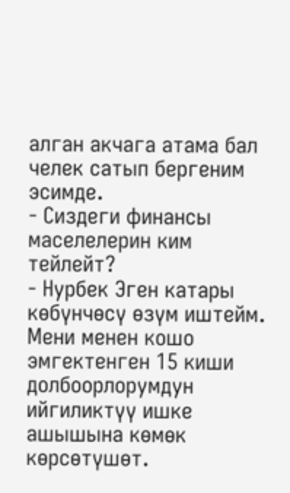алган акчага атама бал челек сатып бергеним эсимде.
- Сиздеги финансы маселелерин ким тейлейт?
- Нурбек Эген катары көбүнчөсү өзүм иштейм. Мени менен кошо эмгектенген 15 киши долбоорлорумдун ийгиликтүү ишке ашышына көмөк көрсөтүшөт.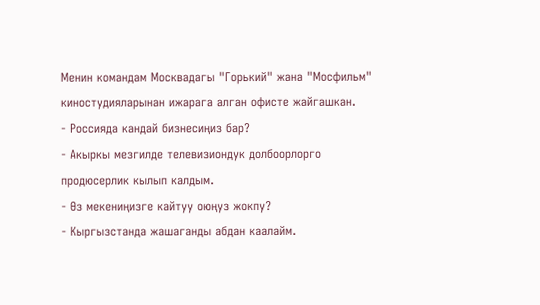Менин командам Москвадагы "Горький" жана "Мосфильм" киностудияларынан ижарага алган офисте жайгашкан.
- Россияда кандай бизнесиңиз бар?
- Акыркы мезгилде телевизиондук долбоорлорго продюсерлик кылып калдым.
- Өз мекениңизге кайтуу оюңуз жокпу?
- Кыргызстанда жашаганды абдан каалайм.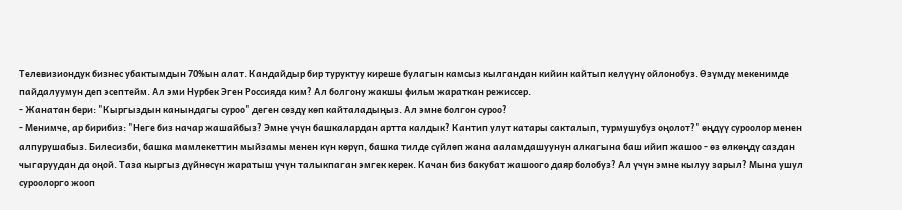Телевизиондук бизнес убактымдын 70%ын алат. Кандайдыр бир туруктуу киреше булагын камсыз кылгандан кийин кайтып келүүнү ойлонобуз. Өзүмдү мекенимде пайдалуумун деп эсептейм. Ал эми Нурбек Эген Россияда ким? Ал болгону жакшы фильм жараткан режиссер.
- Жанатан бери: "Кыргыздын канындагы суроо" деген сөздү көп кайталадыңыз. Ал эмне болгон суроо?
- Менимче, ар бирибиз: "Неге биз начар жашайбыз? Эмне үчүн башкалардан артта калдык? Кантип улут катары сакталып, турмушубуз оңолот?" өңдүү суроолор менен алпурушабыз. Билесизби, башка мамлекеттин мыйзамы менен күн көрүп, башка тилде сүйлөп жана ааламдашуунун алкагына баш ийип жашоо - өз өлкөңдү саздан чыгаруудан да оңой. Таза кыргыз дүйнөсүн жаратыш үчүн талыкпаган эмгек керек. Качан биз бакубат жашоого даяр болобуз? Ал үчүн эмне кылуу зарыл? Мына ушул суроолорго жооп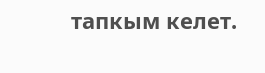тапкым келет.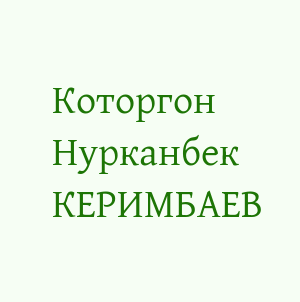Которгон
Нурканбек КЕРИМБАЕВ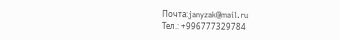Почта:janyzak@mail.ru
Тел.: +996777329784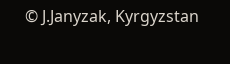© J.Janyzak, Kyrgyzstan